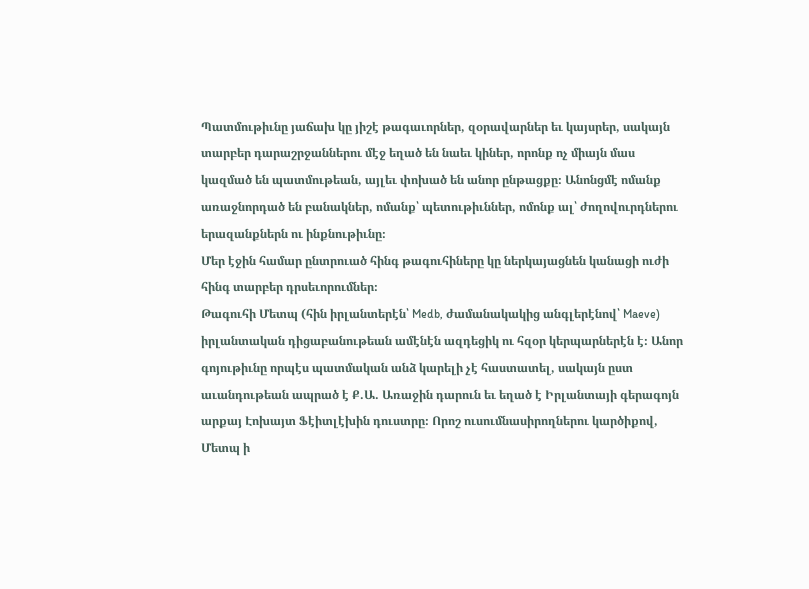Պատմութիւնը յաճախ կը յիշէ թագաւորներ, զօրավարներ եւ կայսրեր, սակայն տարբեր դարաշրջաններու մէջ եղած են նաեւ կիներ, որոնք ոչ միայն մաս կազմած են պատմութեան, այլեւ փոխած են անոր ընթացքը։ Անոնցմէ ոմանք առաջնորդած են բանակներ, ոմանք՝ պետութիւններ, ոմոնք ալ՝ ժողովուրդներու երազանքներն ու ինքնութիւնը։
Մեր էջին համար ընտրուած հինգ թագուհիները կը ներկայացնեն կանացի ուժի հինգ տարբեր դրսեւորումներ։
Թագուհի Մետպ (հին իրլանտերէն՝ Medb, ժամանակակից անգլերէնով՝ Maeve) իրլանտական դիցաբանութեան ամէնէն ազդեցիկ ու հզօր կերպարներէն է։ Անոր գոյութիւնը որպէս պատմական անձ կարելի չէ հաստատել, սակայն ըստ աւանդութեան ապրած է Ք.Ա. Առաջին դարուն եւ եղած է Իրլանտայի գերագոյն արքայ Էոխայտ Ֆէիտլէխին դուստրը։ Որոշ ուսումնասիրողներու կարծիքով, Մետպ ի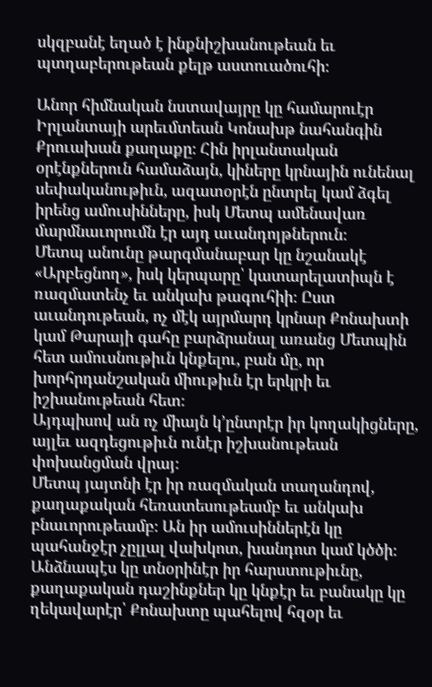սկզբանէ եղած է ինքնիշխանութեան եւ պտղաբերութեան քելթ աստուածուհի։

Անոր հիմնական նստավայրը կը համարուէր Իրլանտայի արեւմտեան Կոնախթ նահանգին Քրուախան քաղաքը։ Հին իրլանտական օրէնքներուն համաձայն, կիները կրնային ունենալ սեփականութիւն, ազատօրէն ընտրել կամ ձգել իրենց ամուսինները, իսկ Մետպ ամենավառ մարմնաւորումն էր այդ աւանդոյթներուն։
Մետպ անունը թարգմանաբար կը նշանակէ «Արբեցնող», իսկ կերպարը՝ կատարելատիպն է ռազմատենչ եւ անկախ թագուհիի։ Ըստ աւանդութեան, ոչ մէկ այրմարդ կրնար Քոնախտի կամ Թարայի գահը բարձրանալ առանց Մետպին հետ ամուսնութիւն կնքելու, բան մը, որ խորհրդանշական միութիւն էր երկրի եւ իշխանութեան հետ։
Այդպիսով ան ոչ միայն կ’ընտրէր իր կողակիցները, այլեւ ազդեցութիւն ունէր իշխանութեան փոխանցման վրայ։
Մետպ յայտնի էր իր ռազմական տաղանդով, քաղաքական հեռատեսութեամբ եւ անկախ բնաւորութեամբ։ Ան իր ամուսիններէն կը պահանջէր չըլլալ վախկոտ, խանդոտ կամ կծծի։ Անձնապէս կը տնօրինէր իր հարստութիւնը, քաղաքական դաշինքներ կը կնքէր եւ բանակը կը ղեկավարէր՝ Քոնախտը պահելով հզօր եւ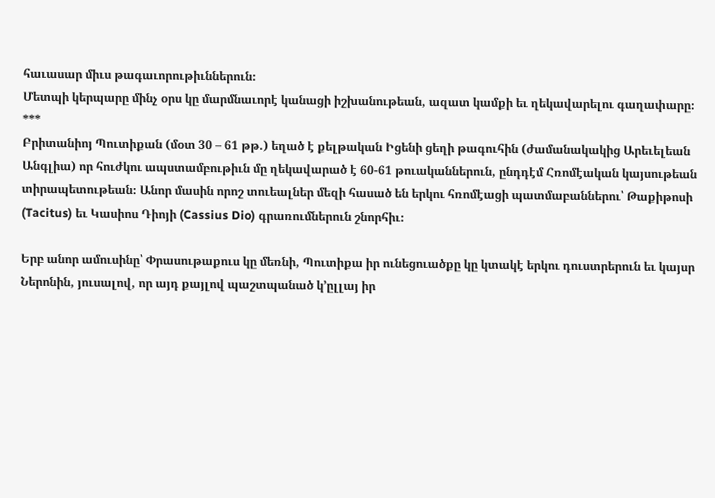հաւասար միւս թագաւորութիւններուն։
Մետպի կերպարը մինչ օրս կը մարմնաւորէ կանացի իշխանութեան, ազատ կամքի եւ ղեկավարելու գաղափարը։
***
Բրիտանիոյ Պուտիքան (մօտ 30 – 61 թթ.) եղած է քելթական Իցենի ցեղի թագուհին (ժամանակակից Արեւելեան Անգլիա) որ հուժկու ապստամբութիւն մը ղեկավարած է 60-61 թուականներուն, ընդդէմ Հռոմէական կայսութեան տիրապետութեան։ Անոր մասին որոշ տուեալներ մեզի հասած են երկու հռոմէացի պատմաբաններու՝ Թաքիթոսի (Tacitus) եւ Կասիոս Դիոյի (Cassius Dio) գրառումներուն շնորհիւ։

Երբ անոր ամուսինը՝ Փրասութաքուս կը մեռնի, Պուտիքա իր ունեցուածքը կը կտակէ երկու դուստրերուն եւ կայսր Ներոնին, յուսալով, որ այդ քայլով պաշտպանած կ’ըլլայ իր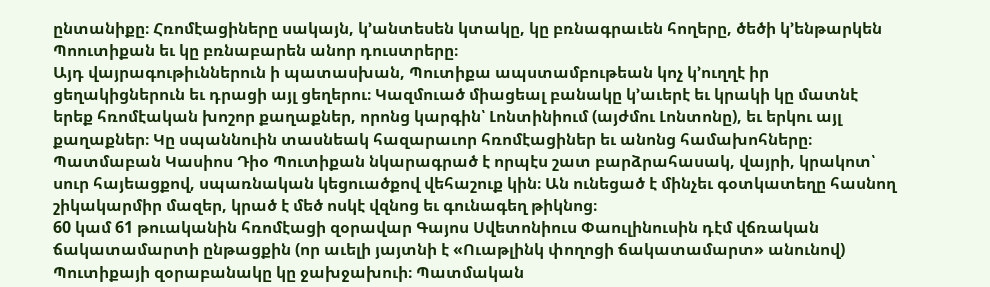ընտանիքը։ Հռոմէացիները սակայն, կ’անտեսեն կտակը, կը բռնագրաւեն հողերը, ծեծի կ’ենթարկեն Պոուտիքան եւ կը բռնաբարեն անոր դուստրերը։
Այդ վայրագութիւններուն ի պատասխան, Պուտիքա ապստամբութեան կոչ կ’ուղղէ իր ցեղակիցներուն եւ դրացի այլ ցեղերու։ Կազմուած միացեալ բանակը կ’աւերէ եւ կրակի կը մատնէ երեք հռոմէական խոշոր քաղաքներ, որոնց կարգին՝ Լոնտինիում (այժմու Լոնտոնը), եւ երկու այլ քաղաքներ։ Կը սպաննուին տասնեակ հազարաւոր հռոմէացիներ եւ անոնց համախոհները։
Պատմաբան Կասիոս Դիօ Պուտիքան նկարագրած է որպէս շատ բարձրահասակ, վայրի, կրակոտ՝ սուր հայեացքով, սպառնական կեցուածքով վեհաշուք կին։ Ան ունեցած է մինչեւ գօտկատեղը հասնող շիկակարմիր մազեր, կրած է մեծ ոսկէ վզնոց եւ գունագեղ թիկնոց։
60 կամ 61 թուականին հռոմէացի զօրավար Գայոս Սվետոնիուս Փաուլինուսին դէմ վճռական ճակատամարտի ընթացքին (որ աւելի յայտնի է «Ուաթլինկ փողոցի ճակատամարտ» անունով) Պուտիքայի զօրաբանակը կը ջախջախուի։ Պատմական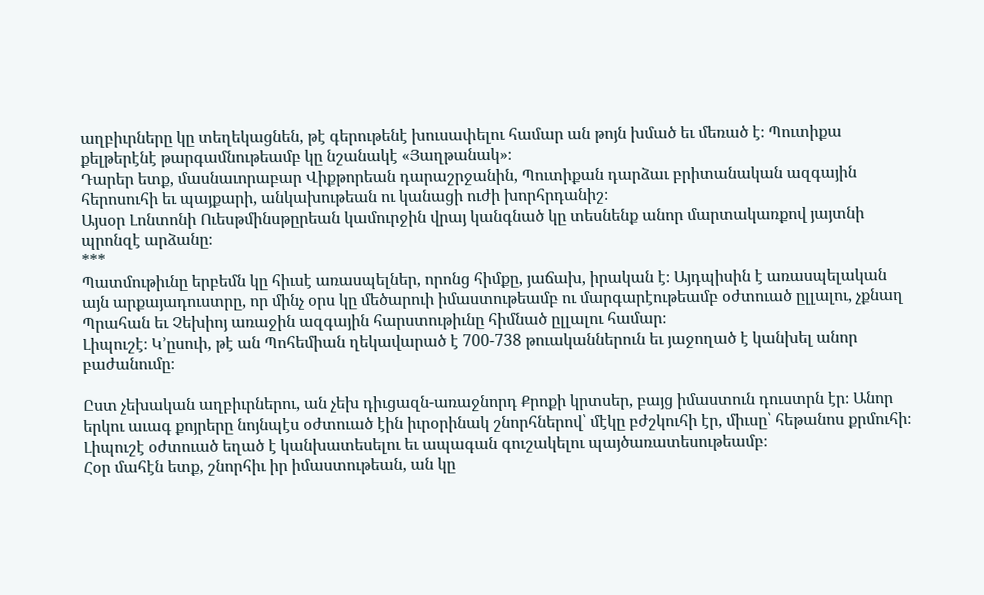աղբիւրները կը տեղեկացնեն, թէ գերութենէ խուսափելու համար ան թոյն խմած եւ մեռած է։ Պուտիքա քելթերէնէ թարգամնութեամբ կը նշանակէ «Յաղթանակ»։
Դարեր ետք, մասնաւորաբար Վիքթորեան դարաշրջանին, Պուտիքան դարձաւ բրիտանական ազգային հերոսուհի եւ պայքարի, անկախութեան ու կանացի ուժի խորհրդանիշ։
Այսօր Լոնտոնի Ուեսթմինսթըրեան կամուրջին վրայ կանգնած կը տեսնենք անոր մարտակառքով յայտնի պրոնզէ արձանը։
***
Պատմութիւնը երբեմն կը հիւսէ առասպելներ, որոնց հիմքը, յաճախ, իրական է։ Այդպիսին է առասպելական այն արքայադուստրը, որ մինչ օրս կը մեծարուի իմաստութեամբ ու մարգարէութեամբ օժտուած ըլլալու, չքնաղ Պրահան եւ Չեխիոյ առաջին ազգային հարստութիւնը հիմնած ըլլալու համար։
Լիպուշէ։ Կ’ըսուի, թէ ան Պոհեմիան ղեկավարած է 700-738 թուականներուն եւ յաջողած է կանխել անոր բաժանումը։

Ըստ չեխական աղբիւրներու, ան չեխ դիւցազն-առաջնորդ Քրոքի կրտսեր, բայց իմաստուն դուստրն էր։ Անոր երկու աւագ քոյրերը նոյնպէս օժտուած էին իւրօրինակ շնորհներով՝ մէկը բժշկուհի էր, միւսը՝ հեթանոս քրմուհի։
Լիպուշէ օժտուած եղած է կանխատեսելու եւ ապագան գուշակելու պայծառատեսութեամբ։
Հօր մահէն ետք, շնորհիւ իր իմաստութեան, ան կը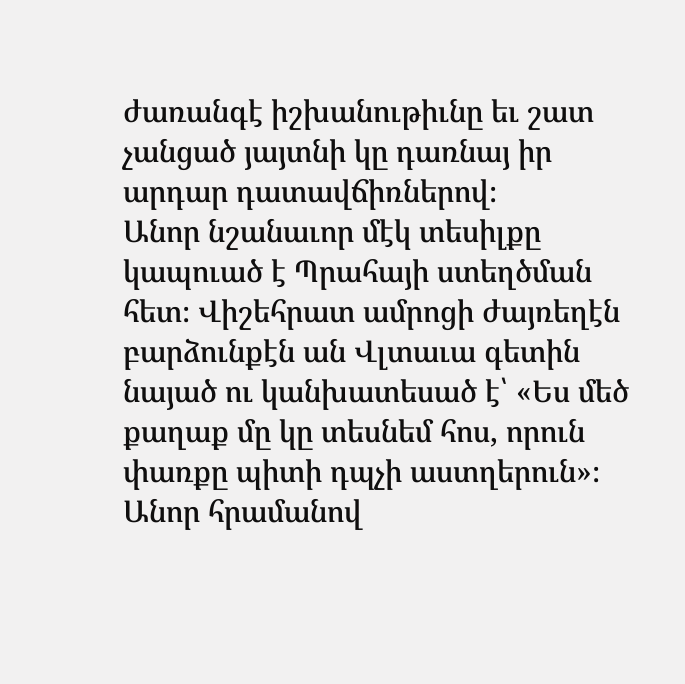ժառանգէ իշխանութիւնը եւ շատ չանցած յայտնի կը դառնայ իր արդար դատավճիռներով։
Անոր նշանաւոր մէկ տեսիլքը կապուած է Պրահայի ստեղծման հետ։ Վիշեհրատ ամրոցի ժայռեղէն բարձունքէն ան Վլտաւա գետին նայած ու կանխատեսած է՝ «Ես մեծ քաղաք մը կը տեսնեմ հոս, որուն փառքը պիտի դպչի աստղերուն»։ Անոր հրամանով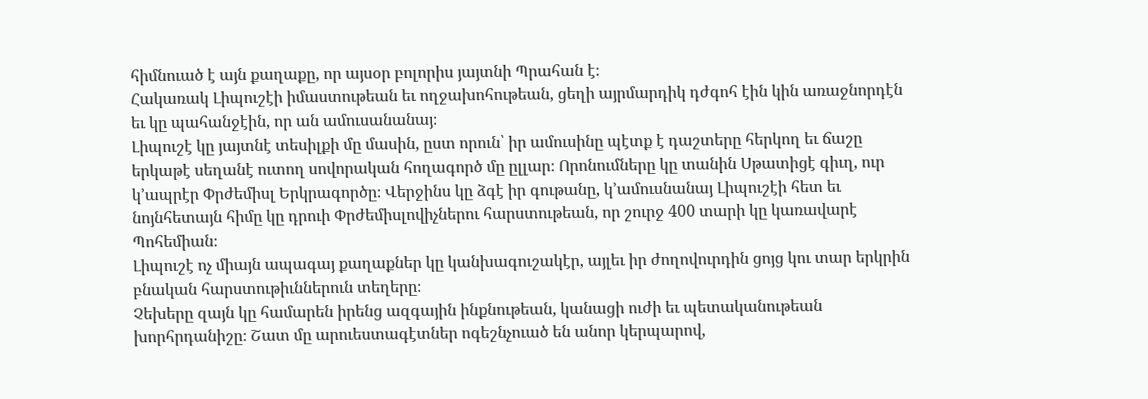հիմնուած է այն քաղաքը, որ այսօր բոլորիս յայտնի Պրահան է։
Հակառակ Լիպուշէի իմաստութեան եւ ողջախոհութեան, ցեղի այրմարդիկ դժգոհ էին կին առաջնորդէն եւ կը պահանջէին, որ ան ամուսանանայ։
Լիպուշէ կը յայտնէ տեսիլքի մը մասին, ըստ որուն՝ իր ամուսինը պէտք է դաշտերը հերկող եւ ճաշը երկաթէ սեղանէ ուտող սովորական հողագործ մը ըլլար։ Որոնումները կը տանին Սթատիցէ գիւղ, ուր կ’ապրէր Փրժեմիսլ Երկրագործը։ Վերջինս կը ձգէ իր գութանը, կ’ամուսնանայ Լիպուշէի հետ եւ նոյնհետայն հիմը կը դրուի Փրժեմիսլովիչներու հարստութեան, որ շուրջ 400 տարի կը կառավարէ Պոհեմիան։
Լիպուշէ ոչ միայն ապագայ քաղաքներ կը կանխագուշակէր, այլեւ իր ժողովուրդին ցոյց կու տար երկրին բնական հարստութիւններուն տեղերը։
Չեխերը զայն կը համարեն իրենց ազգային ինքնութեան, կանացի ուժի եւ պետականութեան խորհրդանիշը։ Շատ մը արուեստագէտներ ոգեշնչուած են անոր կերպարով,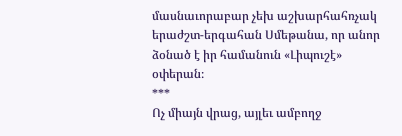մասնաւորաբար չեխ աշխարհահռչակ երաժշտ-երգահան Սմեթանա, որ անոր ձօնած է իր համանուն «Լիպուշէ» օփերան։
***
Ոչ միայն վրաց, այլեւ ամբողջ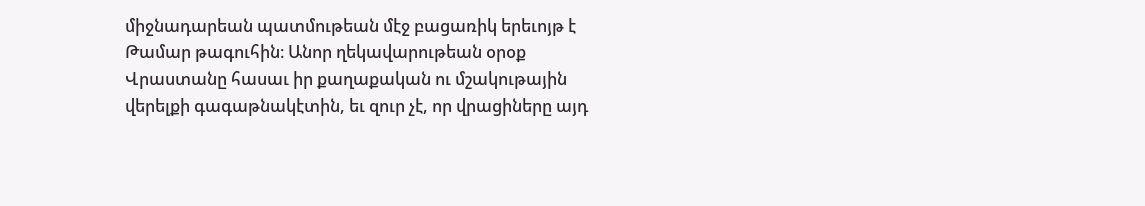միջնադարեան պատմութեան մէջ բացառիկ երեւոյթ է Թամար թագուհին։ Անոր ղեկավարութեան օրօք Վրաստանը հասաւ իր քաղաքական ու մշակութային վերելքի գագաթնակէտին, եւ զուր չէ, որ վրացիները այդ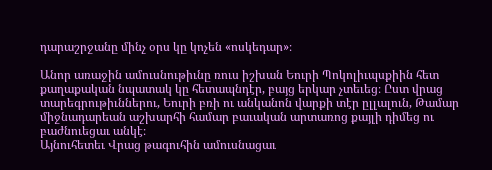դարաշրջանը մինչ օրս կը կոչեն «ոսկեդար»։

Անոր առաջին ամուսնութիւնը ռուս իշխան Եուրի Պոկոլիւպսքիին հետ քաղաքական նպատակ կը հետապնդէր, բայց երկար չտեւեց։ Ըստ վրաց տարեգրութիւններու, Եուրի բռի ու անկանոն վարքի տէր ըլլալուն, Թամար միջնադարեան աշխարհի համար բաւական արտառոց քայլի դիմեց ու բաժնուեցաւ անկէ։
Այնուհետեւ Վրաց թագուհին ամուսնացաւ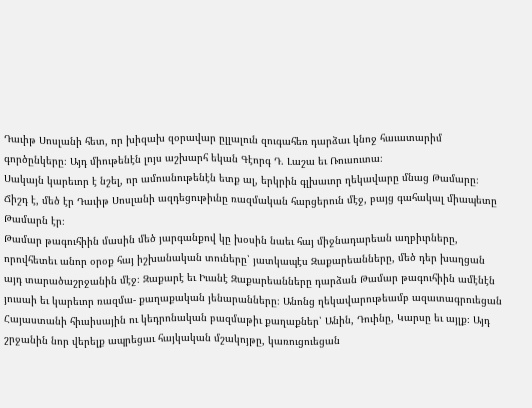Դաւիթ Սոսլանի հետ, որ խիզախ զօրավար ըլլալուն զուգահեռ դարձաւ կնոջ հաւատարիմ գործընկերը։ Այդ միութենէն լոյս աշխարհ եկան Գէորգ Դ. Լաշա եւ Ռուսուտա։
Սակայն կարեւոր է նշել, որ ամուսնութենէն ետք ալ, երկրին գլխաւոր ղեկավարը մնաց Թամարը։ Ճիշդ է, մեծ էր Դաւիթ Սոսլանի ազդեցութիւնը ռազմական հարցերուն մէջ, բայց գահակալ միապետը Թամարն էր։
Թամար թագուհիին մասին մեծ յարգանքով կը խօսին նաեւ հայ միջնադարեան աղբիւրները, որովհետեւ անոր օրօք հայ իշխանական տուները՝ յատկապէս Զաքարեանները, մեծ դեր խաղցան այդ տարածաշրջանին մէջ։ Զաքարէ եւ Իւանէ Զաքարեանները դարձան Թամար թագուհիին ամէնէն յուսաի եւ կարեւոր ռազմա- քաղաքական յենարանները։ Անոնց ղեկավարութեամբ ազատագրուեցան Հայաստանի հիւսիսային ու կեդրոնական բազմաթիւ քաղաքներ՝ Անին, Դուինը, Կարսը եւ այլք։ Այդ շրջանին նոր վերելք ապրեցաւ հայկական մշակոյթը, կառուցուեցան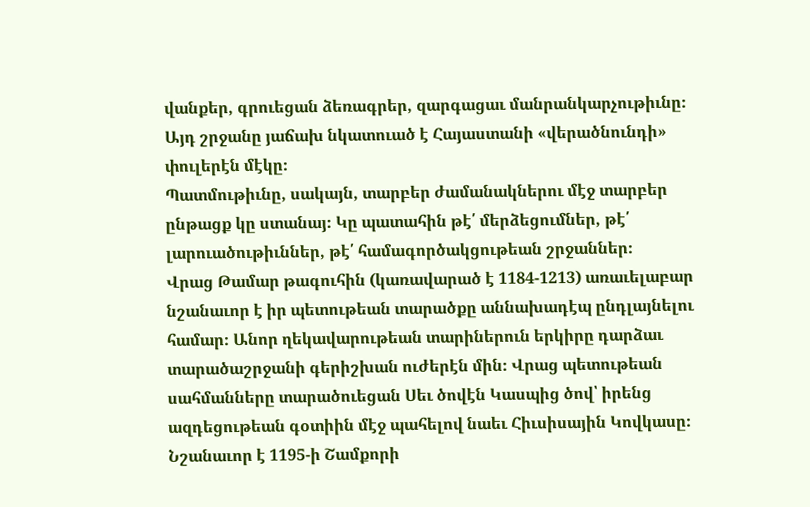վանքեր, գրուեցան ձեռագրեր, զարգացաւ մանրանկարչութիւնը։ Այդ շրջանը յաճախ նկատուած է Հայաստանի «վերածնունդի» փուլերէն մէկը։
Պատմութիւնը, սակայն, տարբեր ժամանակներու մէջ տարբեր ընթացք կը ստանայ։ Կը պատահին թէ՛ մերձեցումներ, թէ՛ լարուածութիւններ, թէ՛ համագործակցութեան շրջաններ։
Վրաց Թամար թագուհին (կառավարած է 1184-1213) առաւելաբար նշանաւոր է իր պետութեան տարածքը աննախադէպ ընդլայնելու համար։ Անոր ղեկավարութեան տարիներուն երկիրը դարձաւ տարածաշրջանի գերիշխան ուժերէն մին։ Վրաց պետութեան սահմանները տարածուեցան Սեւ ծովէն Կասպից ծով՝ իրենց ազդեցութեան գօտիին մէջ պահելով նաեւ Հիւսիսային Կովկասը։ Նշանաւոր է 1195-ի Շամքորի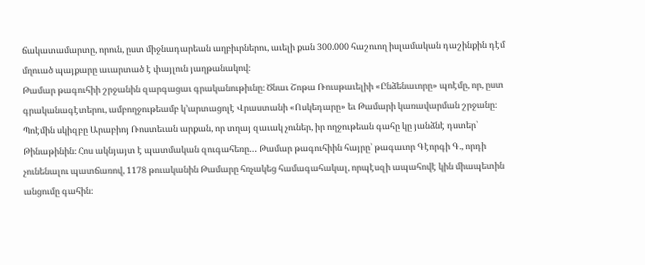ճակատամարտը, որուն, ըստ միջնադարեան աղբիւրներու, աւելի քան 300.000 հաշուող իսլամական դաշինքին դէմ մղուած պայքարը աւարտած է փայլուն յաղթանակով։
Թամար թագուհիի շրջանին զարգացաւ գրականութիւնը։ Ծնաւ Շոթա Ռուսթաւելիի «Ընձենաւորը» պոէմը, որ, ըստ գրականագէտերու, ամբողջութեամբ կ’արտացոլէ Վրաստանի «Ոսկեդարը» եւ Թամարի կառավարման շրջանը։
Պոէմին սկիզբը Արաբիոյ Ռոստեւան արքան, որ տղայ զաւակ չուներ, իր ողջութեան գահը կը յանձնէ դստեր՝ Թինաթինին։ Հոս ակնյայտ է պատմական զուգահեռը… Թամար թագուհիին հայրը՝ թագաւոր Գէորգի Գ., որդի չունենալու պատճառով, 1178 թուականին Թամարը հռչակեց համագահակալ, որպէսզի ապահովէ կին միապետին անցումը գահին։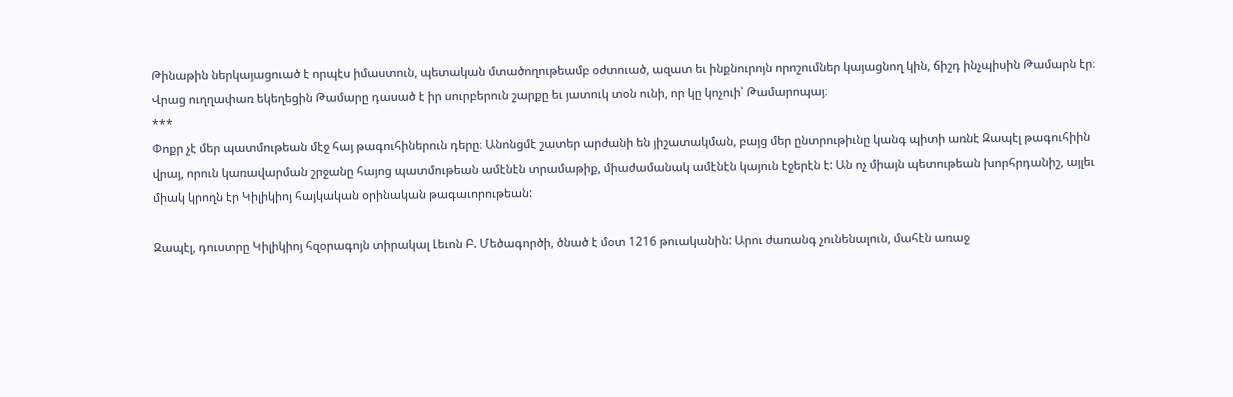Թինաթին ներկայացուած է որպէս իմաստուն, պետական մտածողութեամբ օժտուած, ազատ եւ ինքնուրոյն որոշումներ կայացնող կին, ճիշդ ինչպիսին Թամարն էր։
Վրաց ուղղափառ եկեղեցին Թամարը դասած է իր սուրբերուն շարքը եւ յատուկ տօն ունի, որ կը կոչուի՝ Թամարոպայ։
***
Փոքր չէ մեր պատմութեան մէջ հայ թագուհիներուն դերը։ Անոնցմէ շատեր արժանի են յիշատակման, բայց մեր ընտրութիւնը կանգ պիտի առնէ Զապէլ թագուհիին վրայ, որուն կառավարման շրջանը հայոց պատմութեան ամէնէն տրամաթիք, միաժամանակ ամէնէն կայուն էջերէն է: Ան ոչ միայն պետութեան խորհրդանիշ, այլեւ միակ կրողն էր Կիլիկիոյ հայկական օրինական թագաւորութեան:

Զապէլ, դուստրը Կիլիկիոյ հզօրագոյն տիրակալ Լեւոն Բ. Մեծագործի, ծնած է մօտ 1216 թուականին: Արու ժառանգ չունենալուն, մահէն առաջ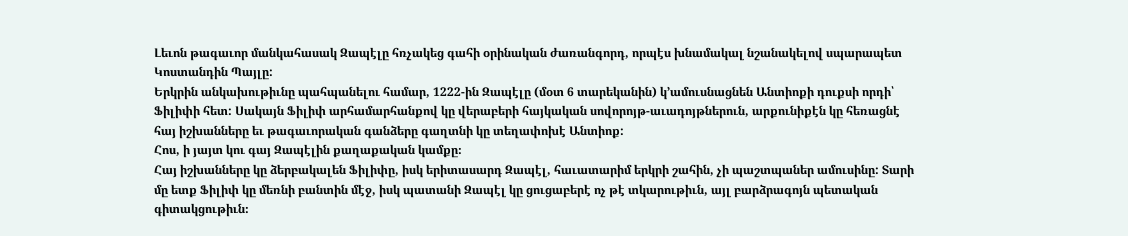Լեւոն թագաւոր մանկահասակ Զապէլը հռչակեց գահի օրինական ժառանգորդ, որպէս խնամակալ նշանակելով սպարապետ Կոստանդին Պայլը:
Երկրին անկախութիւնը պահպանելու համար, 1222-ին Զապէլը (մօտ 6 տարեկանին) կ’ամուսնացնեն Անտիոքի դուքսի որդի՝ Ֆիլիփի հետ: Սակայն Ֆիլիփ արհամարհանքով կը վերաբերի հայկական սովորոյթ-աւադոյթներուն, արքունիքէն կը հեռացնէ հայ իշխանները եւ թագաւորական գանձերը գաղտնի կը տեղափոխէ Անտիոք:
Հոս, ի յայտ կու գայ Զապէլին քաղաքական կամքը։
Հայ իշխանները կը ձերբակալեն Ֆիլիփը, իսկ երիտասարդ Զապէլ, հաւատարիմ երկրի շահին, չի պաշտպաներ ամուսինը: Տարի մը ետք Ֆիլիփ կը մեռնի բանտին մէջ, իսկ պատանի Զապէլ կը ցուցաբերէ ոչ թէ տկարութիւն, այլ բարձրագոյն պետական գիտակցութիւն։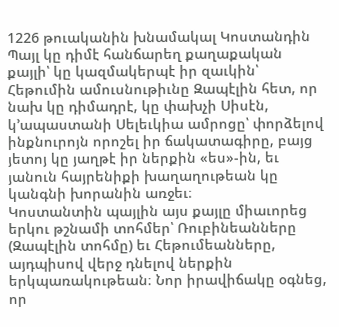1226 թուականին խնամակալ Կոստանդին Պայլ կը դիմէ հանճարեղ քաղաքական քայլի՝ կը կազմակերպէ իր զաւկին՝ Հեթումին ամուսնութիւնը Զապէլին հետ, որ նախ կը դիմադրէ, կը փախչի Սիսէն, կ’ապաստանի Սելեւկիա ամրոցը՝ փորձելով ինքնուրոյն որոշել իր ճակատագիրը, բայց յետոյ կը յաղթէ իր ներքին «ես»-ին, եւ յանուն հայրենիքի խաղաղութեան կը կանգնի խորանին առջեւ։
Կոստանտին պայլին այս քայլը միաւորեց երկու թշնամի տոհմեր՝ Ռուբինեանները (Զապէլին տոհմը) եւ Հեթումեանները, այդպիսով վերջ դնելով ներքին երկպառակութեան։ Նոր իրավիճակը օգնեց, որ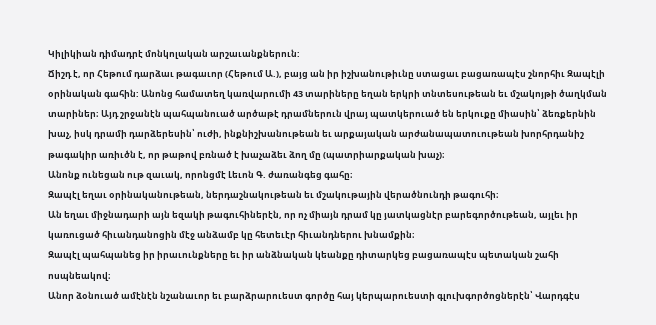Կիլիկիան դիմադրէ մոնկոլական արշաւանքներուն:
Ճիշդ է, որ Հեթում դարձաւ թագաւոր (Հեթում Ա.), բայց ան իր իշխանութիւնը ստացաւ բացառապէս շնորհիւ Զապէլի օրինական գահին: Անոնց համատեղ կառվարումի 43 տարիները եղան երկրի տնտեսութեան եւ մշակոյթի ծաղկման տարիներ։ Այդ շրջանէն պահպանուած արծաթէ դրամներուն վրայ պատկերուած են երկուքը միասին՝ ձեռքերնին խաչ, իսկ դրամի դարձերեսին՝ ուժի, ինքնիշխանութեան եւ արքայական արժանապատուութեան խորհրդանիշ թագակիր առիւծն է, որ թաթով բռնած է խաչաձեւ ձող մը (պատրիարքական խաչ)։
Անոնք ունեցան ութ զաւակ, որոնցմէ Լեւոն Գ. ժառանգեց գահը։
Զապէլ եղաւ օրինականութեան, ներդաշնակութեան եւ մշակութային վերածնունդի թագուհի։
Ան եղաւ միջնադարի այն եզակի թագուհիներէն, որ ոչ միայն դրամ կը յատկացնէր բարեգործութեան, այլեւ իր կառուցած հիւանդանոցին մէջ անձամբ կը հետեւէր հիւանդներու խնամքին։
Զապէլ պահպանեց իր իրաւունքները եւ իր անձնական կեանքը դիտարկեց բացառապէս պետական շահի ոսպնեակով։
Անոր ձօնուած ամէնէն նշանաւոր եւ բարձրարուեստ գործը հայ կերպարուեստի գլուխգործոցներէն՝ Վարդգէս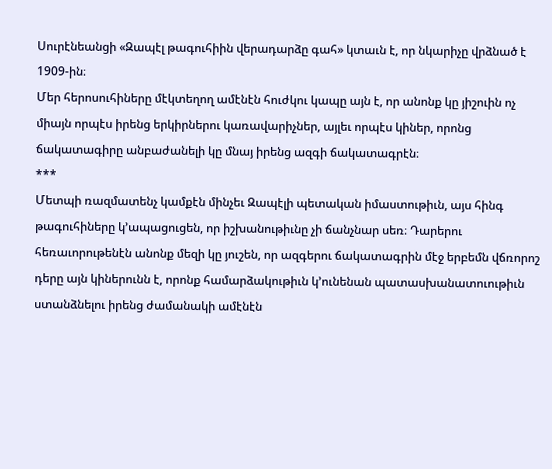Սուրէնեանցի «Զապէլ թագուհիին վերադարձը գահ» կտաւն է, որ նկարիչը վրձնած է 1909-ին։
Մեր հերոսուհիները մէկտեղող ամէնէն հուժկու կապը այն է, որ անոնք կը յիշուին ոչ միայն որպէս իրենց երկիրներու կառավարիչներ, այլեւ որպէս կիներ, որոնց ճակատագիրը անբաժանելի կը մնայ իրենց ազգի ճակատագրէն։
***
Մետպի ռազմատենչ կամքէն մինչեւ Զապէլի պետական իմաստութիւն, այս հինգ թագուհիները կ’ապացուցեն, որ իշխանութիւնը չի ճանչնար սեռ։ Դարերու հեռաւորութենէն անոնք մեզի կը յուշեն, որ ազգերու ճակատագրին մէջ երբեմն վճռորոշ դերը այն կիներունն է, որոնք համարձակութիւն կ’ունենան պատասխանատուութիւն ստանձնելու իրենց ժամանակի ամէնէն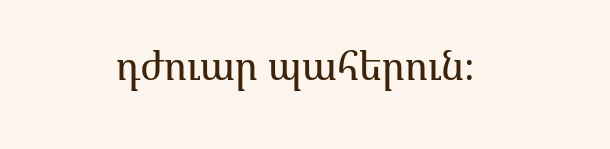դժուար պահերուն։